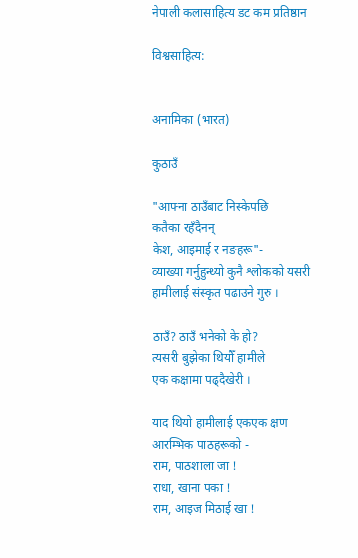नेपाली कलासाहित्य डट कम प्रतिष्ठान

विश्वसाहित्य:


अनामिका (भारत)

कुठाउँ

"आफ्ना ठाउँबाट निस्केपछि
कतैका रहँदैनन्
केश, आइमाई र नङहरू"-
व्याख्या गर्नुहुन्थ्यो कुनै श्लोकको यसरी
हामीलाई संस्कृत पढाउने गुरु ।

ठाउँ? ठाउँ भनेको के हो?
त्यसरी बुझेका थियौँ हामीले
एक कक्षामा पढ्दैखेरी ।

याद थियो हामीलाई एकएक क्षण
आरम्भिक पाठहरूको -
राम, पाठशाला जा !
राधा, खाना पका !
राम, आइज मिठाई खा !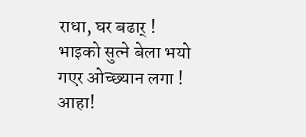राधा, घर बढार् !
भाइको सुत्ने बेला भयो
गएर ओच्छ्यान लगा !
आहा!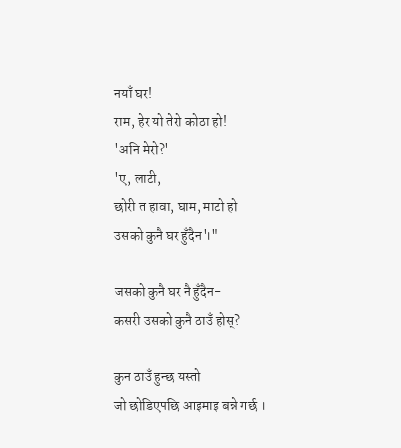नयाँ घर!
राम, हेर यो तेरो कोठा हो!
'अनि मेरो?'
'ए, लाटी,
छोरी त हावा, घाम, माटो हो
उसको कुनै घर हुँदैन'।"

जसको कुनै घर नै हुँदैन-
कसरी उसको कुनै ठाउँ होस्?

कुन ठाउँ हुन्छ यस्तो
जो छोडिएपछि आइमाइ बन्ने गर्छ ।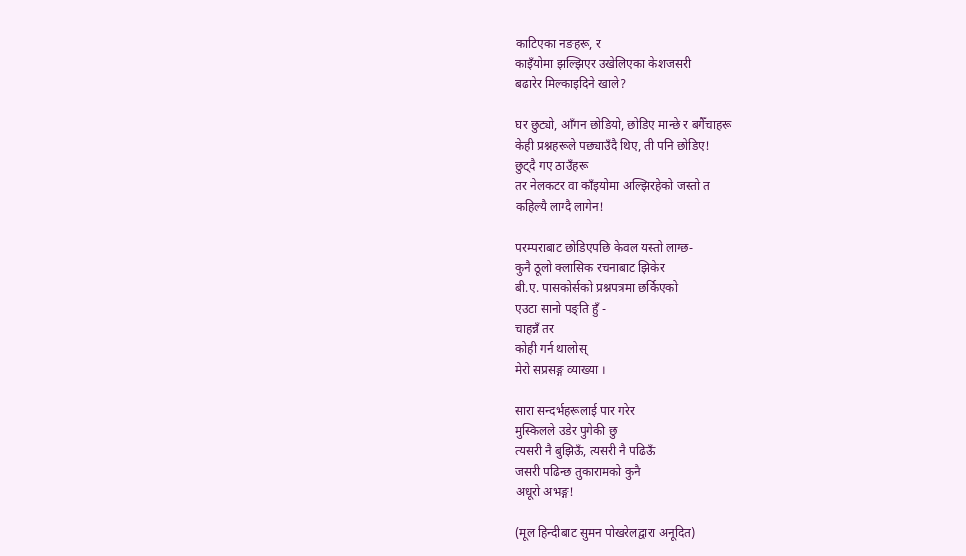काटिएका नङहरू, र
काइँयोमा झल्झिएर उखेलिएका केशजसरी
बढारेर मिल्काइदिने खाले?

घर छुट्यो, आँगन छोडियो, छोडिए मान्छे र बगैँचाहरू
केही प्रश्नहरूले पछ्याउँदै थिए, ती पनि छोडिए!
छुट्दै गए ठाउँहरू
तर नेलकटर वा काँइयोमा अल्झिरहेको जस्तो त
कहिल्यै लाग्दै लागेन!

परम्पराबाट छोडिएपछि केवल यस्तो लाग्छ-
कुनै ठूलो क्लासिक रचनाबाट झिकेर
बी.ए. पासकोर्सको प्रश्नपत्रमा छर्किएको
एउटा सानो पङ्ति हुँ -
चाहन्नँ तर
कोही गर्न थालोस्
मेरो सप्रसङ्ग व्याख्या ।

सारा सन्दर्भहरूलाई पार गरेर
मुस्किलले उडेर पुगेकी छु
त्यसरी नै बुझिऊँ, त्यसरी नै पढिऊँ
जसरी पढिन्छ तुकारामको कुनै
अधूरो अभङ्ग!

(मूल हिन्दीबाट सुमन पोखरेलद्वारा अनूदित)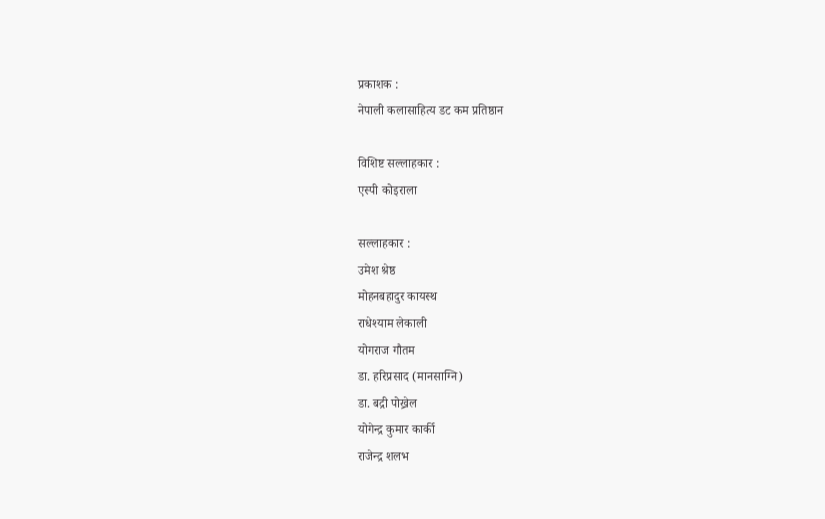प्रकाशक :
नेपाली कलासाहित्य डट कम प्रतिष्ठान

विशिष्ट सल्लाहकार :
एस्पी कोइराला

सल्लाहकार :
उमेश श्रेष्ठ
मोहनबहादुर कायस्थ
राधेश्याम लेकाली
योगराज गौतम
डा. हरिप्रसाद (मानसाग्नि)
डा. बद्री पोख्रेल
योगेन्द्र कुमार कार्की
राजेन्द्र शलभ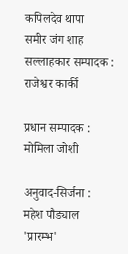कपिलदेव थापा
समीर जंग शाह
सल्लाहकार सम्पादक :
राजेश्वर कार्की

प्रधान सम्पादक :
मोमिला जोशी

अनुवाद-सिर्जना :
महेश पौड्याल 'प्रारम्भ'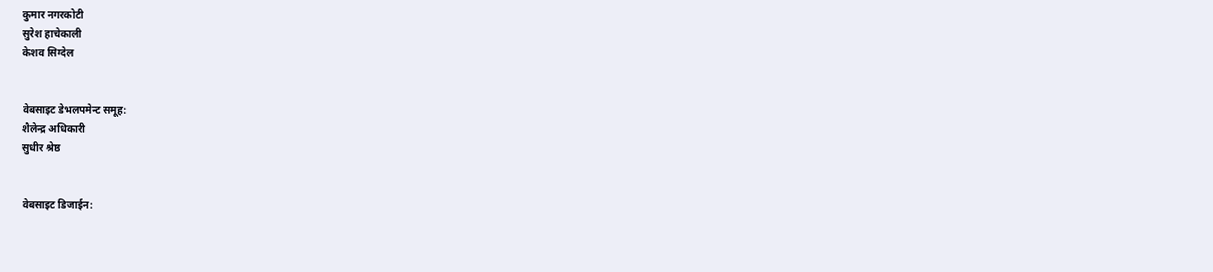कुमार नगरकोटी
सुरेश हाचेकाली
केशव सिग्देल


वेबसाइट डेभलपमेन्ट समूह:
शैलेन्द्र अधिकारी
सुधीर श्रेष्ठ


वेबसाइट डिजाईन: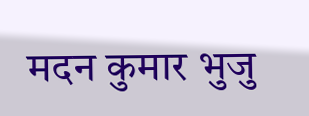मदन कुमार भुजु